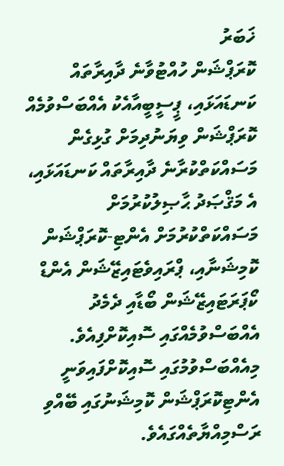ޚަބަރު
ކޮރަޕްޝަން ހުއްޓުވާނެ ދާއިރާތައް ކަނޑައަޅައި، ޕީސީބީއާއެކު އެއްބަސްވުމެއް
ކޮރަޕްޝަން ވިޔަނުދިމަށް ގުޅިގެން މަސައްކަތްކުރާނެ ދާއިރާތައް ކަނޑައަޅައި، އެ މަޤްޞަދު ޙާޞިލުކުރުމަށް މަސައްކަތްކުރުމަށް އެންޓި-ކޮރަޕްޝަން ކޮމިޝަނާއި، ޕްރައިވެޓައިޒޭޝަން އެންޑް ކޯޕަރަޓައިޒޭޝަން ބޯޑާއި ދެމެދު އެއްބަސްވުމެއްގައި ސޮއިކޮށްފިއެވެ.
މިއެއްބަސްވުމުގައި ސޮއިކޮށްފައިވަނީ އެންޓިކޮރަޕްޝަން ކޮމިޝަނުގައި ބޭއްވި ރަސްމިއްޔާތެއްގައެވެ.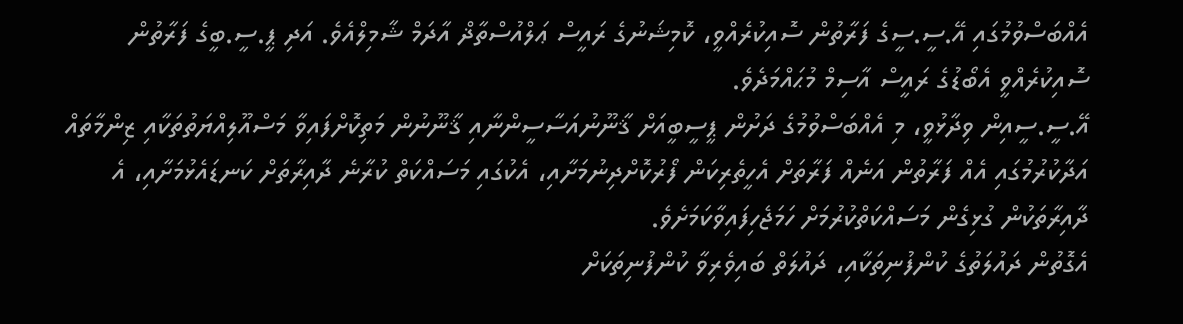އެއްބަސްވުމުގައި އޭ.ސީ.ސީގެ ފަރާތުން ސޮއިކުރެއްވީ، ކޮމިޝަނުގެ ރައީސް ޢަލްއުސްތާޛް އާދަމް ޝާމިލްއެވެ. އަދި ޕީ.ސީ.ބީގެ ފަރާތުން ސޮއިކުރެއްވީ އެބޯޑުގެ ރައީސް އާސިމް މުޙައްމަދެވެ.
އޭ.ސީ.ސީއިން ވިދާޅުވީ، މި އެއްބަސްވުމުގެ ދަށުން ޕީސީބީއަށް ޤާނޫނުއަސާސީންނާއި ޤާނޫނުން މަތިކޮށްފައިވާ މަސްއޫލިއްޔަތުތަކާއި ޒިންމާތައް އަދާކުރުމުގައި އެއް ފަރާތުން އަނެއް ފަރާތަށް އެހީތެރިކަން ފޯރުކޮށްދިނުމަށާއި، އެކުގައި މަސައްކަތް ކުރާނެ ދާއިރާތަށް ކަނޑައެޅުމަށާއި، އެ ދާއިރާތަކުން ގުޅިގެން މަސައްކަތްކުރުމަށް ހަމަޖެހިފައިވާކަމަށެވެ.
އެގޮތުން ދައުލަތުގެ ކުންފުނިތަކާއި، ދައުލަތް ބައިވެރިވާ ކުންފުނިތަކަށް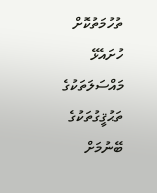ތުހުމަތުކޮށް ހުށައެޅޭ މައްސަލަތަކުގެ ތަޙުޤީގުތަކުގެ ބޭނުމަށް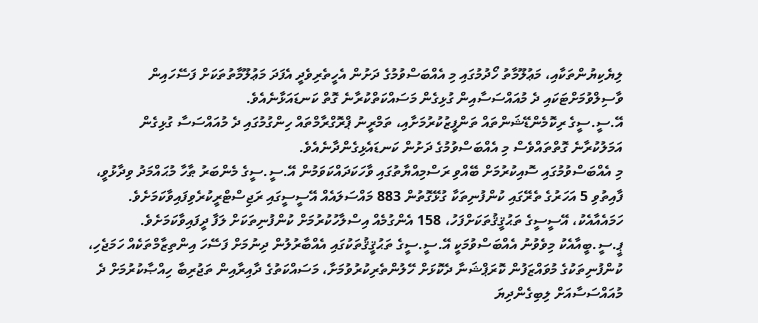ލިޔެކިޔުންތަކާއި، މަޢުލޫމާތު ހޯދުމުގައި މި އެއްބަސްވުމުގެ ދަށުން އެހީތެރިވެދީ އެފަދަ މަޢުލޫމާތުތަކަށް ފަސޭހައިން ވާސިލްވުމަށްޓަކައި ދެ މުއައްސަސާއިން ގުޅިގެން މަސައްކަތްކުރާނެ ގޮތް ކަނޑައަޅާނެއެވެ.
އޭ.ސީ.ސީގެ ރިކޮމެންޑޭޝަންތައް ތަންފީޒުކުރުމަށާއި، ތަމްރީނު ޕްރޮގްރާމްތައް ހިންގުމުގައި ދެ މުއައްސަސާ ގުޅިގެން އަމަލުކުރާނެ ގޮތްތައްވެސް މި އެއްބަސްވުމުގެ ދަށުން ކަނޑައެޅިގެންދާނެއެވެ.
މި އެއްބަސްވުމުގައި ސޮއިކުރުމަށް ބޭއްވި ރަސްމިއްޔާތުގައި ވާހަކަދައްކަވަމުން އޭ.ސީ.ސީގެ މެންބަރު ޠާހާ މުޙައްމަދު ވިދާޅުވީ، ފާއިތުވި 5 އަހަރުގެ ތެރޭގައި ކުންފުނިތަކާ ގުޅޭގޮތުން 883 މައްސަލައެއް އޭސީސީގައި ރަޖިސްޓްރީކުރެވިފައިވާކަމަށެވެ. ހަމައެއާއެކު، އޭސީސީގެ ތަޙުޤީޤުތަކަށްފަހު، 158 އެންގުމެއް އިސްލާހުކުރުމަށް ކުންފުނިތަކަށް ލަފާ ދީފައިވާކަމަށެވެ.
ޕީ.ސީ.ބީއާއެކު މިވެވުނު އެއްބަސްވުމަކީ އޭ.ސީ.ސީގެ ތަޙުޤީޤުތަކުގައި އެއްބާރުލުން ދިނުމަށް ފަސޭހަ އިންތިޒާމްތަކެއް ހަމަޖެހި، ކުންފުނިތަކުގެ މުވައްޒަފުން ކޮރަޕްޝަނާ ދެކޮޅަށް ހޭލުންތެރިކުރުވުމަށާ، މަސައްކަތުގެ ދާއިރާއިން ތަޖުރިބާ ހިއްޞާކުރުމަށް ދެ މުއައްސަސާއަށް ލިބިގެންދިޔަ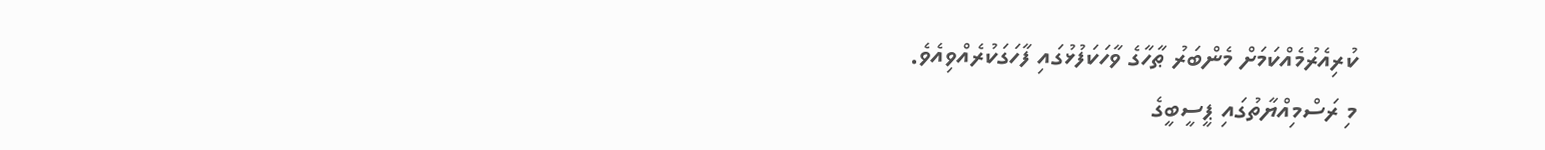ކުރިއެރުމެއްކަމަށް މެންބަރު ޠާހާގެ ވާހަކަފުޅުގައި ފާހަގަކުރެއްވިއެވެ.
މި ރަސްމިއްޔާތުގައި ޕީސީބީގެ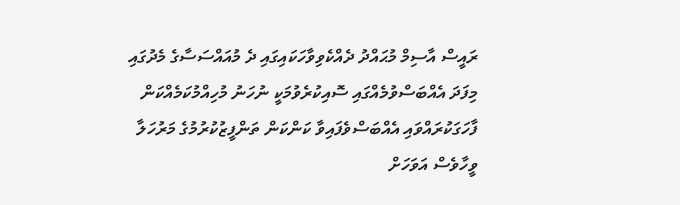ރައީސް އާސިމް މުޙައްދު ދެއްކެވިވާހަކައިގައި ދެ މުއައްސަސާގެ މެދުގައި މިފަދަ އެއްބަސްވުމެއްގައި ސޮއިކުރެވުމަކީ ނުހަނު މުހިއްމުކަމެއްކަން ފާހަގަކުރައްވައި އެއްބަސްވެފައިވާ ކަންކަން ތަންފީޒުކުރުމުގެ މަރުހަލާ ވީހާވެސް އަވަހަށް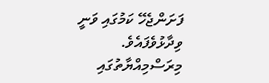ފަށަންޖެހޭ ކަމުގައި ވަނީ ވިދާޅުވެފައެވެ.
މިރަސްމިއްޔާތުގައި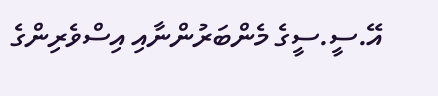އޭ.ސީ.ސީގެ މެންބަރުންނާއި އިސްވެރިންގެ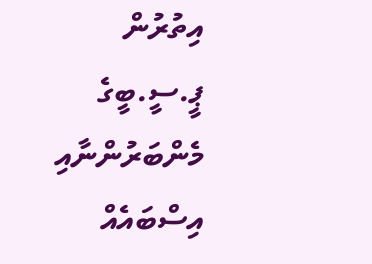އިތުރުން ޕީ.ސީ.ބީގެ މެންބަރުންނާއި އިސްބައެއް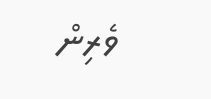ވެރިން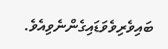ބައިވެރިވެވަޑައިގެންނެވިއެވެ.